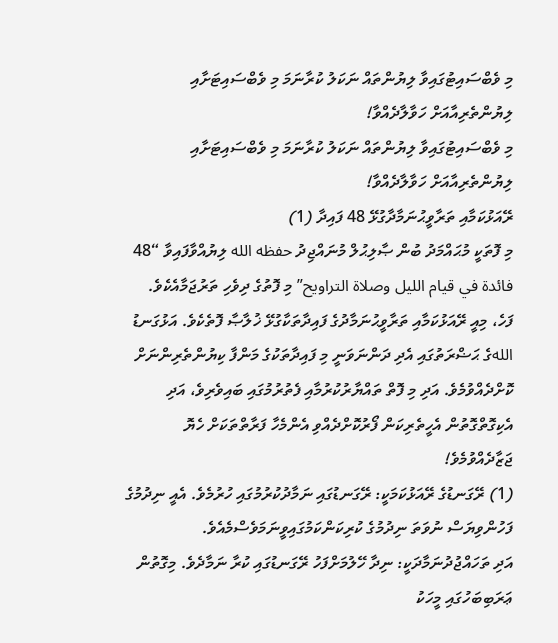މި ވެބްސައިޓުގައިވާ ލިޔުންތައް ނަކަލު ކުރާނަމަ މި ވެބްސައިޓަށާއި ލިޔުންތެރިއާއަށް ހަވާލާދެއްވާ!
މި ވެބްސައިޓުގައިވާ ލިޔުންތައް ނަކަލު ކުރާނަމަ މި ވެބްސައިޓަށާއި ލިޔުންތެރިއާއަށް ހަވާލާދެއްވާ!
ރޭއަޅުކަމާއި ތަރާވީޙުނަމާދާގުޅޭ 48 ފައިދާ (1)
މި ފޮތަކީ މުޙައްމަދު ބުން ޞާލިޙުލް މުނައްޖިދު حفظه الله ލިޔުއްވާފައިވާ “48 فائدة في قيام الليل وصلاة التراويح” މި ފޮތުގެ ދިވެހި ތަރުޖަމާއެކެވެ.
ފަހެ، މިއީ ރޭއަޅުކަމާއި ތަރާވީޙުނަމާދުގެ ފައިދާތަކާގުޅޭ ޚުލާޞާ ފޮތެކެވެ. އަޅުގަނޑު اللهގެ ޙަޟްރަތުގައި އެދި ދަންނަވަނީ މި ފައިދާތަކުގެ މަންފާ ކިޔުންތެރިންނަށް ކޮށްދެއްވުމެވެ. އަދި މި ފޮތް ތައްޔާރުކުރުމާއި ފެތުރުމުގައި ބައިވެރިވެ، އަދި އެކިގޮތްގޮތުން އެހީތެރިކަން ފޯރުކޮށްދެއްވި އެންމެހާ ފަރާތްތަކަށް ހެޔޮ ޖަޒާދެއްވުމެވެ!
(1) ރޭގަނޑުގެ ރޭއަޅުކަމަކީ: ރޭގަނޑުގައި ނަމާދުކުރުމުގައި ހުރުމެވެ. އެއީ ނިދުމުގެ ފަހުންވިޔަސް ނުވަތަ ނިދުމުގެ ކުރިކަންކަމުގައިވީނަމަވެސްމެއެވެ.
އަދި ތަހައްޖުދުނަމާދަކީ: ނިދާ ހޭލުމަށްފަހު ރޭގަނޑުގައި ކުރާ ނަމާދެވެ. މިގޮތުން ޢަރަބިބަހުގައި މީހަކު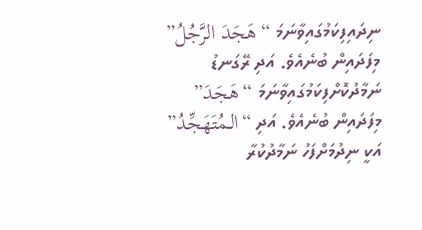ނިދައިފިކަމުގައިވާނަމަ “هَجَدَ الرَّجُلُ”  މިފަދައިން ބުނެއެވެ. އަދި ރޭގަނޑު ނަމާދުކޮށްފިކަމުގައިވާނަމަ “هَجَدَ” މިފަދައިން ބުނެއެވެ. އަދި “الـمُتَهَجِّدُ”  އަކީ ނިދުމަށްފަހު ނަމާދުކުރާ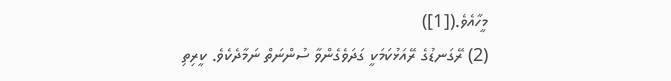މީހާއެވެ.([1])
(2) ރޭގަނޑުގެ ރޭއަޅުކަމަކީ ގަދަވެގެންވާ ސުންނަތް ނަމާދެކެވެ. ކީރިތި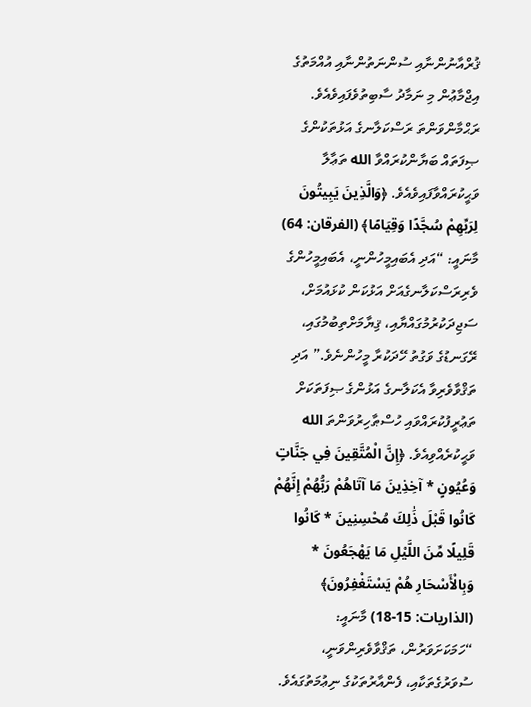ޤުރްއާނުންނާއި ސުންނަތުންނާއި އުއްމަތުގެ އިޖްމާޢުން މި ނަމާދު ސާބިތުވެފައިވެއެވެ.
ރަޙްމާންވަންތަ ރަސްކަލާނގެ އަޅުތަކުންގެ ޞިފަތައް ބަޔާންކުރައްވާ الله ތަޢާލާ ވަޙީކުރައްވާފައިވެއެވެ. ﴿وَالَّذِينَ يَبِيتُونَ لِرَبِّهِمْ سُجَّدًا وَقِيَامًا﴾ (الفرقان: 64) މާނައީ: “އަދި އެބައިމީހުންނީ، އެބައިމީހުންގެ ވެރިރަސްކަލާނގެއަށް އަޅުކަން ކުޅައުމަށް، ސަޖިދަކުރުމުގައްޔާއި، ޤިޔާމަށްތިބުމުގައި، ރޭގަނޑުގެ ވަގުތު ހޭދަކުރާ މީހުންނެވެ.” އަދި ތަޤްވާވެރިވާ އެކަލާނގެ އަޅުންގެ ޞިފަތަކަށް ތަޢުރީފުކުރައްވައި ހުސްޠާހިރުވަންތަ الله ވަޙީކުރެއްވިއެވެ. ﴿إِنَّ الْمُتَّقِينَ فِي جَنَّاتٍ وَعُيُونٍ * آخِذِينَ مَا آتَاهُمْ رَبُّهُمْ إِنَّهُمْ كَانُوا قَبْلَ ذَٰلِكَ مُحْسِنِينَ * كَانُوا قَلِيلًا مِّنَ اللَّيْلِ مَا يَهْجَعُونَ * وَبِالْأَسْحَارِ هُمْ يَسْتَغْفِرُونَ﴾ (الذاريات: 15-18) މާނައީ: “ހަމަކަށަވަރުން، ތަޤްވާވެރިންވަނީ، ސުވަރުގެތަކާއި، ފެންއާރުތަކުގެ ނިޢުމަތުގައެވެ.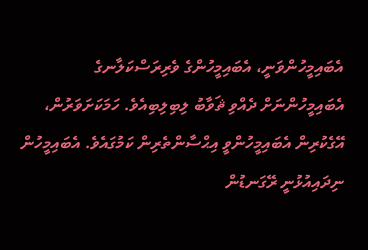އެބައިމީހުންވަނީ، އެބައިމީހުންގެ ވެރިރަސްކަލާނގެ އެބައިމީހުންނަށް ދެއްވި ޘަވާބު ލިބިލިބިއެވެ. ހަމަކަށަވަރުން، އޭގެކުރިން އެބައިމީހުންވީ އިޙްސާންތެރިން ކަމުގައެވެ. އެބައިމީހުން ނިދައިއުޅުނީ ރޭގަނޑުން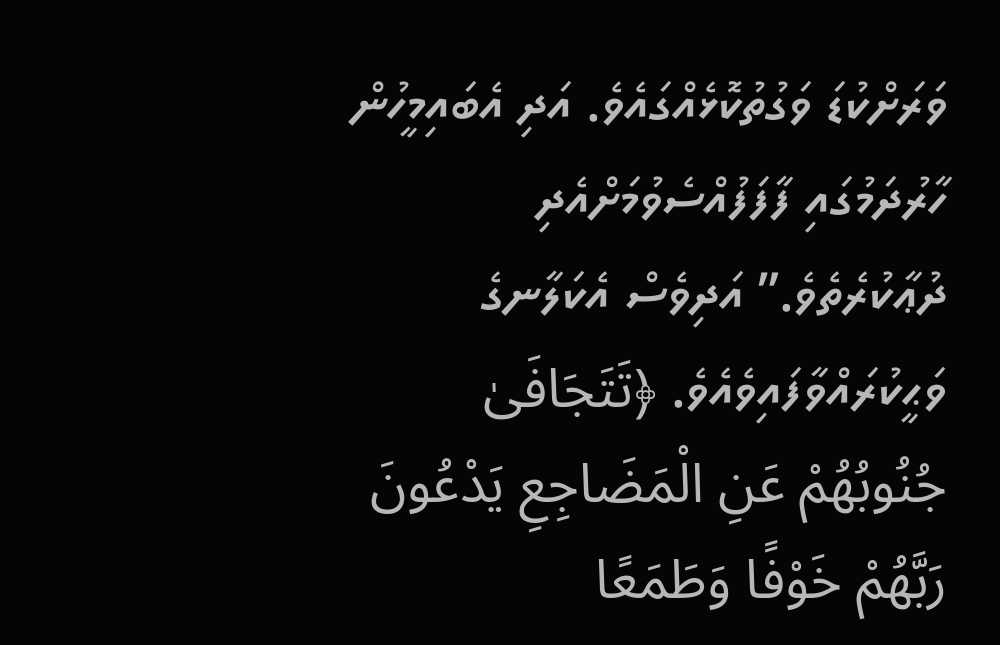ވަރަށްކުޑަ ވަގުތުކޮޅެއްގައެވެ. އަދި އެބައިމީހުން ހާރުދަމުގައި ފާފަފުއްސެވުމަށްއެދި ދުޢާކުރެތެވެ.” އަދިވެސް އެކަލާނގެ ވަޙީކުރައްވާފައިވެއެވެ. ﴿تَتَجَافَىٰ جُنُوبُهُمْ عَنِ الْمَضَاجِعِ يَدْعُونَ رَبَّهُمْ خَوْفًا وَطَمَعًا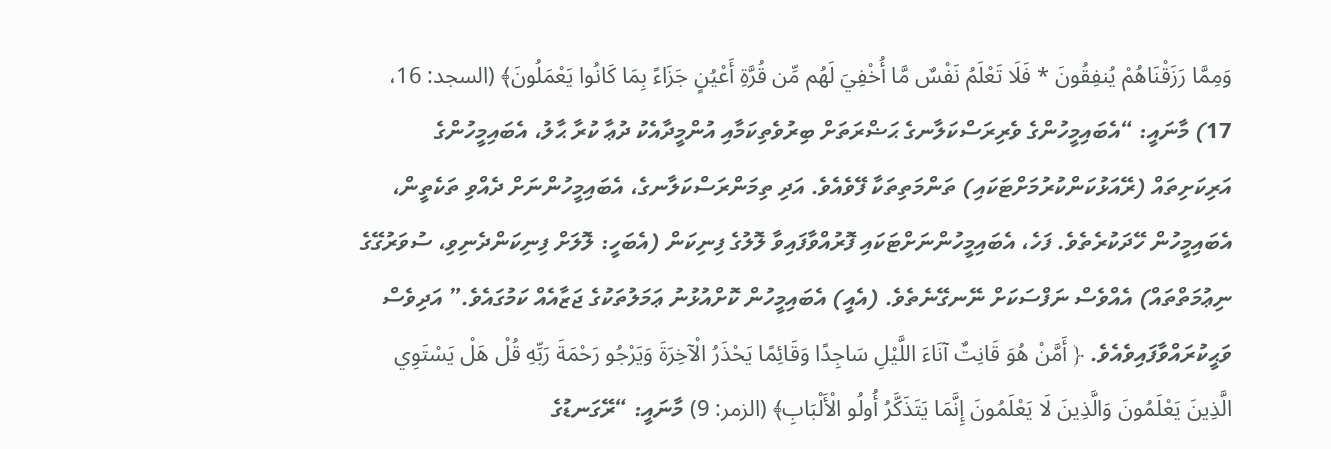وَمِمَّا رَزَقْنَاهُمْ يُنفِقُونَ * فَلَا تَعْلَمُ نَفْسٌ مَّا أُخْفِيَ لَهُم مِّن قُرَّةِ أَعْيُنٍ جَزَاءً بِمَا كَانُوا يَعْمَلُونَ﴾ (السجد: 16، 17) މާނައީ: “އެބައިމީހުންގެ ވެރިރަސްކަލާނގެ ޙަޟްރަތަށް ބިރުވެތިކަމާއި އުންމީދާއެކު ދުޢާ ކުރާ ޙާލު، އެބައިމީހުންގެ އަރިކަށިތައް (ރޭއަޅުކަންކުރުމަށްޓަކައި) ތަންމަތިތަކާ ފޭވެއެވެ. އަދި ތިމަންރަސްކަލާނގެ، އެބައިމީހުންނަށް ދެއްވި ތަކެތީން، އެބައިމީހުން ހޭދަކުރެތެވެ. ފަހެ، އެބައިމީހުންނަށްޓަކައި ފޮރުއްވާފައިވާ ލޮލުގެ ފިނިކަން (އެބަހީ: ލޮލަށް ފިނިކަންދެނިވި، ސުވަރުގޭގެ ނިޢުމަތްތައް) އެއްވެސް ނަފްސަކަށް ނޭނގޭނެތެވެ. (އެއީ) އެބައިމީހުން ކޮށްއުޅުނު ޢަމަލުތަކުގެ ޖަޒާއެއް ކަމުގައެވެ.” އަދިވެސް ވަޙީކުރައްވާފައިވެއެވެ. ﴿ أَمَّنْ هُوَ قَانِتٌ آنَاءَ اللَّيْلِ سَاجِدًا وَقَائِمًا يَحْذَرُ الْآخِرَةَ وَيَرْجُو رَحْمَةَ رَبِّهِ قُلْ هَلْ يَسْتَوِي الَّذِينَ يَعْلَمُونَ وَالَّذِينَ لَا يَعْلَمُونَ إِنَّمَا يَتَذَكَّرُ أُولُو الْأَلْبَابِ﴾ (الزمر: 9) މާނައީ: “ރޭގަނޑުގެ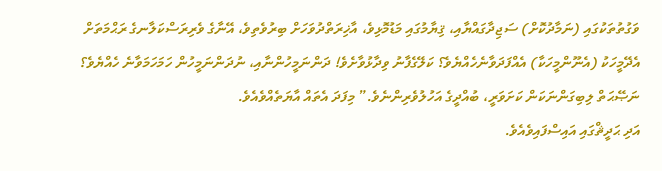ވަގުތުތަކުގައި (ނަމާދުކޮށް) ސަޖިދާގައްޔާއި، ޤިޔާމުގައި މަޑުމޮޅިވެ، އާޚިރަތްދުވަހަށް ބިރުވެތިވެ، އޭނާގެ ވެރިރަސްކަލާނގެ ރަޙްމަތަށް އެދޭމީހަކު (އެނޫންމީހަކާ) އެއްފަދަވާނެހެއްޔެވެ؟ ކަލޭގެފާނު ވިދާޅުވާށެވެ! ދަންނަމީހުންނާއި، ނުދަންނަމީހުން ހަމަހަމަވާނެ ހެއްޔެވެ؟ ނަޞޭޙަތް ލިބިގަންނަކަން ކަށަވަރީ، ބުއްދީގެ އަހުލުވެރިންނެވެ.” މިފަދަ އެތައް އާޔަތެއްވެއެވެ.
އަދި ޙަދީޘްގައި އައިސްފައިވެއެވެ.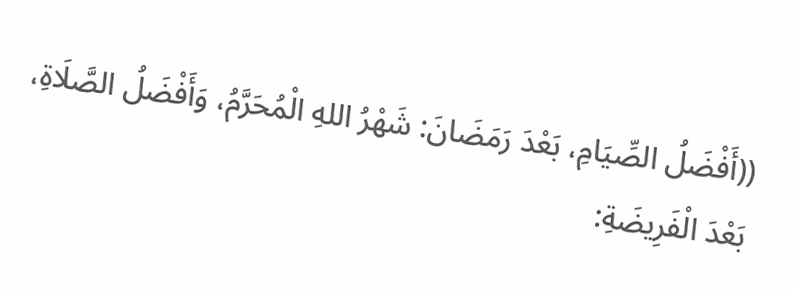((أَفْضَلُ الصِّيَامِ، بَعْدَ رَمَضَانَ: شَهْرُ اللهِ الْمُحَرَّمُ، وَأَفْضَلُ الصَّلَاةِ، بَعْدَ الْفَرِيضَةِ: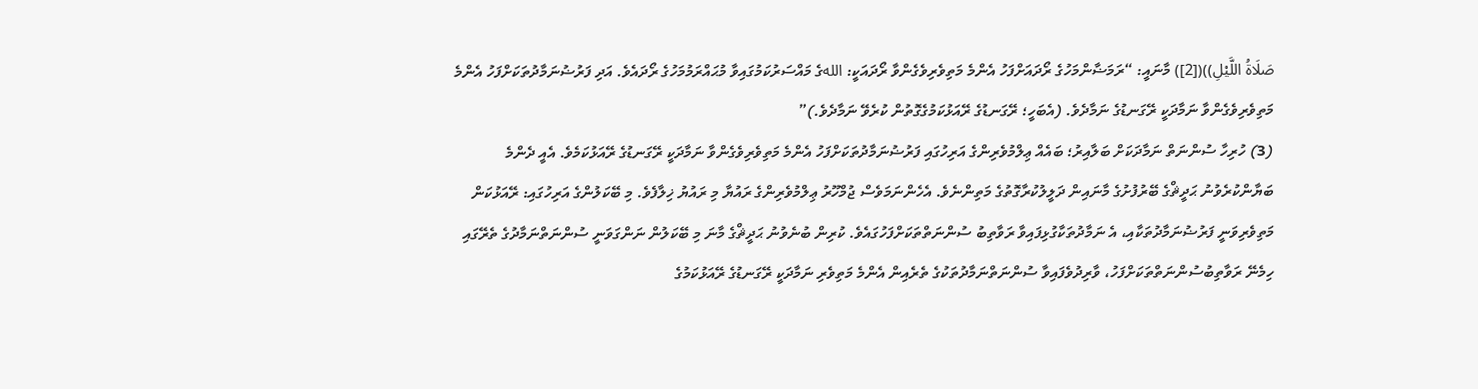صَلَاةُ اللَّيْلِ))([2]) މާނައީ: “ރަމަޟާންމަހުގެ ރޯދައަށްފަހު އެންމެ މަތިވެރިވެގެންވާ ރޯދައަކީ: اللهގެ މައްސަރުކަމުގައިވާ މުޙައްރަމުމަހުގެ ރޯދައެވެ. އަދި ފަރުޟުނަމާދުތަކަށްފަހު އެންމެ މަތިވެރިވެގެންވާ ނަމާދަކީ ރޭގަނޑުގެ ނަމާދެވެ. (އެބަހީ؛ ރޭގަނޑުގެ ރޭއަޅުކަމުގެގޮތުން ކުރެވޭ ނަމާދެވެ.)”
(3) ހުރިހާ ސުންނަތް ނަމާދަކަށް ބަލާއިރު؛ ބައެއް ޢިލްމުވެރިންގެ އަރިހުގައި ފަރުޟުނަމާދުތަކަށްފަހު އެންމެ މަތިވެރިވެގެންވާ ނަމާދަކީ ރޭގަނޑުގެ ރޭއަޅުކަމެވެ. އެއީ ދެންމެ ބަޔާންކުރެވުނު ޙަދީޘްގެ ބޭރުފުށުގެ މާނައިން ދަލީލުކުރާގޮތުގެ މަތިންނެވެ. އެހެންނަމަވެސް ޖުމްހޫރު ޢިލްމުވެރިންގެ ރައުޔާ މި ރައުޔު ޚިލާފެވެ. މި ބޭކަލުންގެ އަރިހުގައި: ރޭއަޅުކަން މަތިވެރިވަނީ ފަރުޟުނަމާދުތަކާއި، އެ ނަމާދުތަކާގުޅިފައިވާ ރަވާތިބު ސުންނަތްތަކަށްފަހުގައެވެ. ކުރިން ބުނެވުނު ޙަދީޘްގެ މާނަ މި ބޭކަލުން ނަންގަވަނީ ސުންނަތްނަމާދުގެ ތެރޭގައި ހިމެނޭ ރަވާތިބުސުންނަތްތަކަށްފަހު، ވާރިދުވެފައިވާ ސުންނަތްނަމާދުތަކުގެ ތެރެއިން އެންމެ މަތިވެރި ނަމާދަކީ ރޭގަނޑުގެ ރޭއަޅުކަމުގެ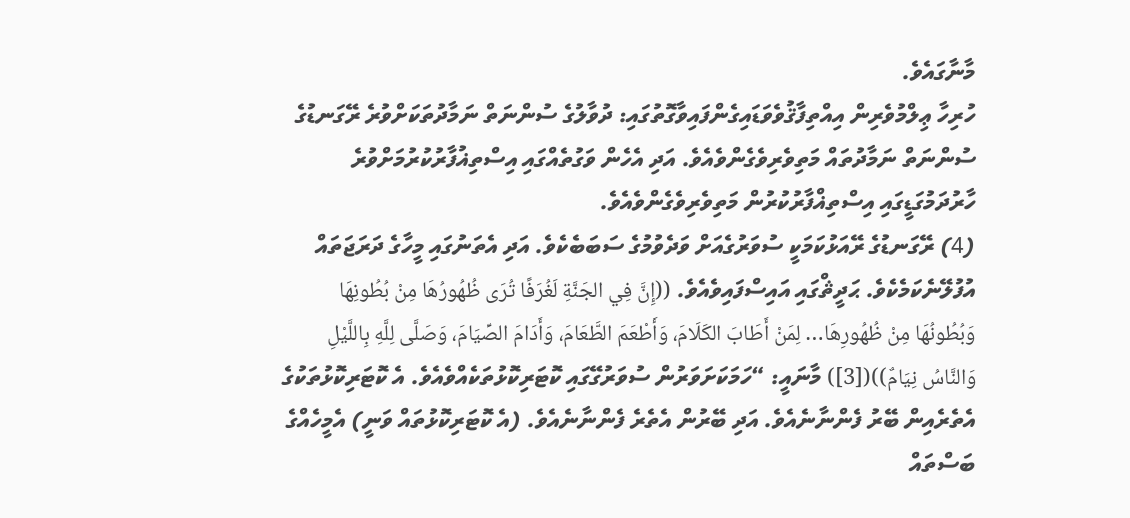މާނާގައެވެ.
ހުރިހާ ޢިލްމުވެރިން އިއްތިފާޤުވެވަޑައިގެންފައިވާގޮތުގައި: ދުވާލުގެ ސުންނަތް ނަމާދުތަކަށްވުރެ ރޭގަނޑުގެ ސުންނަތް ނަމާދުތައް މަތިވެރިވެގެންވެއެވެ. އަދި އެހެން ވަގުތެއްގައި އިސްތިޣުފާރުކުރުމަށްވުރެ ހާރުދަމުގަޑީގައި އިސްތިޣްފާރުކުރުން މަތިވެރިވެގެންވެއެވެ.
(4) ރޭގަނޑުގެ ރޭއަޅުކަމަކީ ސުވަރުގެއަށް ވަދެވުމުގެ ސަބަބެކެވެ. އަދި އެތަނުގައި މީހާގެ ދަރަޖަތައް އުފުލޭނެކަމެކެވެ. ޙަދީޘްގައި އައިސްފައިވެއެވެ. ((إِنَّ فِي الجَنَّةِ لَغُرَفًا تُرَى ظُهُورُهَا مِنْ بُطُونِهَا وَبُطُونُهَا مِنْ ظُهُورِهَا… لِمَنْ أَطَابَ الكَلَامَ، وَأَطْعَمَ الطَّعَامَ، وَأَدَامَ الصِّيَامَ، وَصَلَّى لِلَّهِ بِاللَّيْلِ وَالنَّاسُ نِيَامٌ))([3]) މާނައީ: “ހަމަކަށަވަރުން ސުވަރުގޭގައި ކޮޓަރިކޮޅުތަކެއްވެއެވެ. އެ ކޮޓަރިކޮޅުތަކުގެ އެތެރެއިން ބޭރު ފެންނާނެއެވެ. އަދި ބޭރުން އެތެރެ ފެންނާނެއެވެ. (އެ ކޮޓަރިކޮޅުތައް ވަނީ) އެމީހެއްގެ ބަސްތައް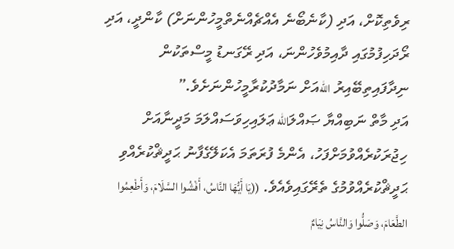ރިވެތިކޮށް، އަދި (ކާނެބޯނެ އެއްޗެއްނެތްމީހުންނަށް) ކާންދީ، އަދި ރޯދަހިފުމުގައި ދާއިމުވެހުންނަ، އަދި ރޭގަނޑު މީސްތަކުން ނިދާފައިތިބޭއިރު اللهއަށް ނަމާދުކުރާމީހުންނަށެވެ.”
އަދި މާތް ނަބިއްޔާ ޞައްލަالله ޢަލައިހިވަސައްލަމަ މަދީނާއަށް ހިޖުރަކުރެއްވުމަށްފަހު، އެންމެ ފުރަތަމަ އެކަލޭގެފާނު ޙަދީޘްކުރެއްވި ޙަދީޘްކުރެއްވުމުގެ ތެރޭގައިވެއެވެ. ((يَا أَيُّهَا النَّاسُ، أَفْشُوا السَّلَامَ، وَأَطْعِمُوا الطَّعَامَ، وَصَلُّوا وَالنَّاسُ نِيَامٌ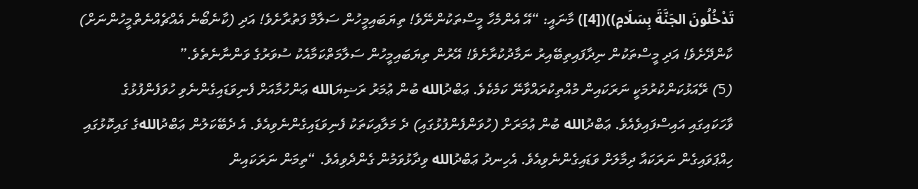تَدْخُلُونَ الجَنَّةَ بِسَلَامٍ))([4]) މާނައީ: “އޭ އެންމެހާ މީސްތަކުންނޭވެ! ތިޔަބައިމީހުން ސަލާމް ފަތުރާށެވެ! އަދި (ކާނެބޯނެ އެއްޗެއްނެތްމީހުންނަށް) ކާންދޭށެވެ! އަދި މީސްތަކުން ނިދާފައިތިބޭއިރު ނަމާދުކުރާށެވެ! އޭރުން ތިޔަބައިމީހުން ސަލާމަތްކަމާއެކު ސުވަރުގެ ވަންނާނެތެވެ.”
(5) ރޭއަޅުކަންކުރުމަކީ ނަރަކައިން މުއްތިކުރައްވާނޭ ކަމެކެވެ. ޢަބްދުالله ބުން ޢުމަރު ރަޟިޔަالله ޢަންހުމާއަށް ފެނިވަޑައިގެންނެވި ހުވަފެންފުޅުގެ ވާހަކައިގައި އައިސްފައިވެއެވެ. ޢަބްދުالله ބުން ޢުމަރަށް (ހުވަންފެންފުޅުގައި) ދެ މަލާއިކަތަކު ފެނިވަޑައިގެންނެވިއެވެ. އެ ދެބޭކަލުން ޢަބްދުاللهގެ ގައިކޮޅުގައި ހިއްޕަވައިގެން ނަރަކައާ ދިމާލަށް ވަޑައިގެންނެވިއެވެ. އެހިނދު ޢަބްދުالله ވިދާޅުވަމުން ގެންދެވިއެވެ. “ތިމަން ނަރަކައިން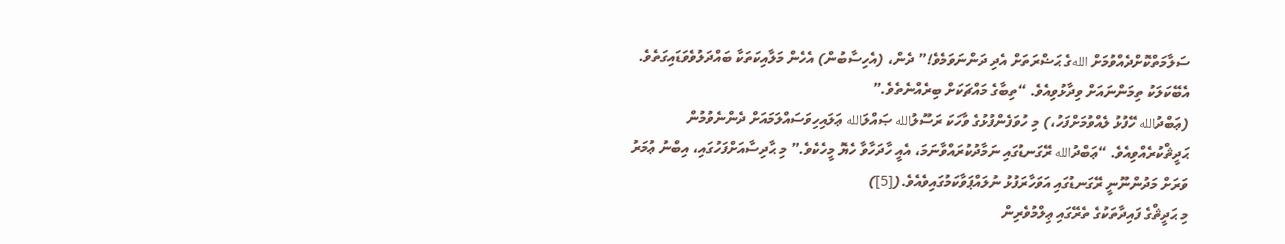ސަލާމަތްކޮށްދެއްވުމަށް اللهގެ ޙަޟްރަތަށް އެދި ދަންނަވަމެވެ!” ދެން، (އެހިސާބުން) އެހެން މަލާއިކަތަކާ ބައްދަލުވެވަޑައިގަތެވެ. އެބޭކަލަކު ތިމަންނައަށް ވިދާޅުވިއެވެ. “ތިބާގެ މައްޗަކަށް ބިރެއްނެތެވެ.”
(ޢަބްދުالله ހޭފުޅު ލެއްވުމަށްފަހު،) މި ހުވަފެންފުޅުގެ ވާހަކަ ރަސޫލުالله ޞައްލަالله ޢަލައިހިވަސައްލަމައަށް ދެންނެވުމުން ޙަދީޘްކުރެއްވިއެވެ. “ޢަބްދުالله ރޭގަނޑުގައި ނަމާދުކުރައްވާނަމަ، އެއީ ހާދަހާވާ ހެޔޮ މީހެކެވެ.” މި ޙާދިސާއަށްފަހުގައި، އިބްނު ޢުމަރު ވަރަށް މަދުންނޫނީ ރޭގަނޑުގައި އަވަހާރަފުޅު ނުލައްޕަވާކަމުގައިވެއެވެ.([5])
މި ޙަދީޘްގެ ފައިދާތަކުގެ ތެރޭގައި ޢިލްމުވެރިން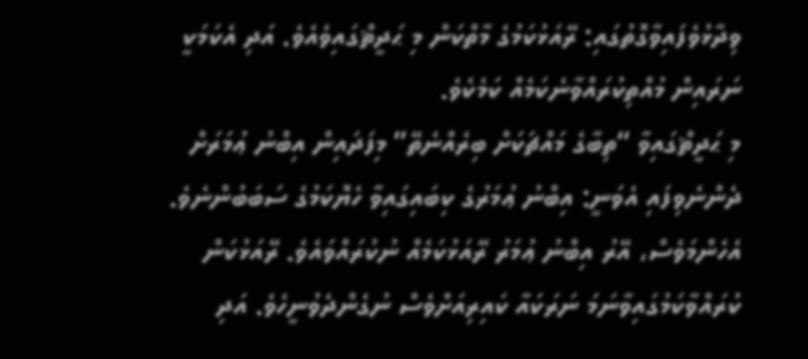ވިދާޅުވެފައިވާގޮތުގައި: ރޭއަޅުކަމުގެ މާތްކަން މި ޙަދީޘްގައިވެއެވެ. އަދި އެކަމަކީ ނަރައިން މުއްތިކުރައްވާނެކަމެއް ކަމެކެވެ.
މި ޙަދީޘްގައިވާ “ތިބާގެ މައްޗަކަށް ބިރެއްނެތޭ” މިފަދައިން އިބްނު ޢުމަރަށް ދެންނެވިފައި އެވަނީ: އިބްނު ޢުމަރުގެ ކިބައިގައިވާ ހެޔޮކަމުގެ ސަބަބުންނެވެ. އެހެންމަވެސް، އޭރު އިބްނު ޢުމަރު ރޭއަޅުކަމެއް ނުކުރައްވައެވެ. ރޭއަޅުކަން ކުރައްވާކަމުގައިވާނަމަ ނަރަކައާ ކައިރިއަށްވެސް ނުގެންދެވުނީހެވެ. އަދި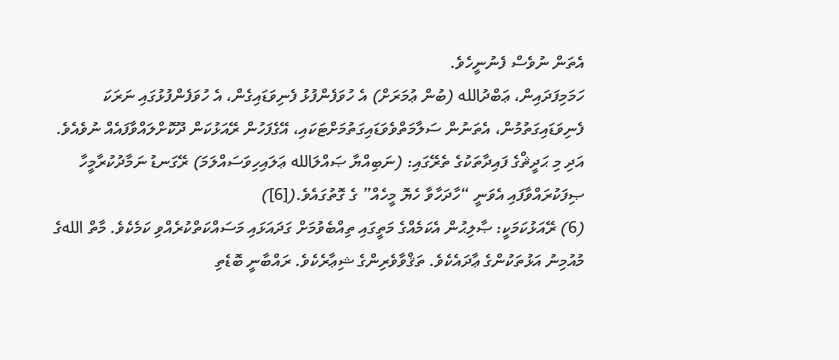އެތަން ނުވެސް ފެނުނީހެވެ.
ހަމަމިފަދައިން، ޢަބްދުالله (ބުން ޢުމަރަށް) އެ ހުވަފެންފުޅު ފެނިވަޑައިގެން، އެ ހުވަފެންފުޅުގައި ނަރަކަ ފެނިވަޑައިގަތުމުން، އެތަނުން ސަލާމަތްވެވަޑައިގަތުމަށްޓަކައި، އޭގެފަހުން ރޭއަޅުކަން ދޫކޮށްލައްވާފައެއް ނުވެއެވެ.
އަދި މި ޙަދީޘްގެ ފައިދާތަކުގެ ތެރޭގައި: (ނަބިއްޔާ ޞައްލަالله ޢަލައިހިވަސައްލަމަ) ރޭގަނޑު ނަމާދުކުރާމީހާ ޞިފަކުރައްވާފައި އެވަނީ “ހާދަހާވާ ހެޔޮ މީހެއް” ގެ ގޮތުގައެވެ.([6])
(6) ރޭއަޅުކަމަކީ: ޞާލިޙުން އެކަމެއްގެ މަތީގައި ތިއްބެވުމަށް ގަދައަޅައި މަސައްކަތްކުރެއްވި ކަމެކެވެ. މާތް اللهގެ މުއުމިނު އަޅުތަކުންގެ ޢާދައެކެވެ. ތަޤްވާވެރިންގެ ޝިޢާރެކެވެ. ރައްބާނީ ބޮޑެތި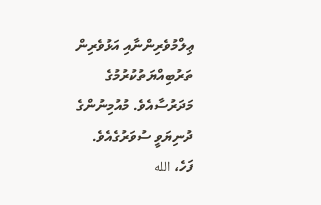ޢިލްމުވެރިންނާއި އަޅުވެރިން ތަރުބިއްޔަތުކުރުމުގެ މަދަރުސާއެވެ. މުއުމިނުންގެ ދުނިޔަވީ ސުވަރުގެއެވެ.
ފަހެ، الله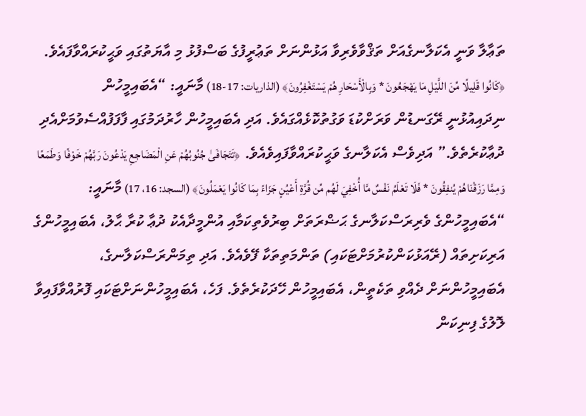ތަޢާލާ ވަނީ އެކަލާނގެއަށް ތަޤްވާވެރިވާ އަޅުންނަށް ތަޢުރީފުގެ ބަސްފުޅު މި އާޔަތުގައި ވަޙީކުރައްވާފައެވެ. ﴿كَانُوا قَلِيلًا مِّنَ اللَّيْلِ مَا يَهْجَعُونَ * وَبِالْأَسْحَارِ هُمْ يَسْتَغْفِرُونَ﴾ (الذاريات: 17-18) މާނައީ: “އެބައިމީހުން ނިދައިއުޅުނީ ރޭގަނޑުން ވަރަށްކުޑަ ވަގުތުކޮޅެއްގައެވެ. އަދި އެބައިމީހުން ހާރުދަމުގައި ފާފަފުއްސެވުމަށްއެދި ދުޢާކުރެތެވެ.” އަދިވެސް އެކަލާނގެ ވަޙީކުރައްވާފައިވެއެވެ. ﴿تَتَجَافَىٰ جُنُوبُهُمْ عَنِ الْمَضَاجِعِ يَدْعُونَ رَبَّهُمْ خَوْفًا وَطَمَعًا وَمِمَّا رَزَقْنَاهُمْ يُنفِقُونَ * فَلَا تَعْلَمُ نَفْسٌ مَّا أُخْفِيَ لَهُم مِّن قُرَّةِ أَعْيُنٍ جَزَاءً بِمَا كَانُوا يَعْمَلُونَ﴾ (السجد: 16، 17) މާނައީ: “އެބައިމީހުންގެ ވެރިރަސްކަލާނގެ ޙަޟްރަތަށް ބިރުވެތިކަމާއި އުންމީދާއެކު ދުޢާ ކުރާ ޙާލު، އެބައިމީހުންގެ އަރިކަށިތައް (ރޭއަޅުކަންކުރުމަށްޓަކައި) ތަންމަތިތަކާ ފޭވެއެވެ. އަދި ތިމަންރަސްކަލާނގެ، އެބައިމީހުންނަށް ދެއްވި ތަކެތީން، އެބައިމީހުން ހޭދަކުރެތެވެ. ފަހެ، އެބައިމީހުންނަށްޓަކައި ފޮރުއްވާފައިވާ ލޮލުގެ ފިނިކަން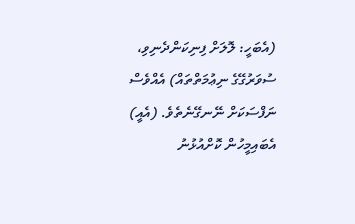(އެބަހީ: ލޮލަށް ފިނިކަންދެނިވި، ސުވަރުގޭގެ ނިޢުމަތްތައް) އެއްވެސް ނަފްސަކަށް ނޭނގޭނެތެވެ. (އެއީ) އެބައިމީހުން ކޮށްއުޅުނު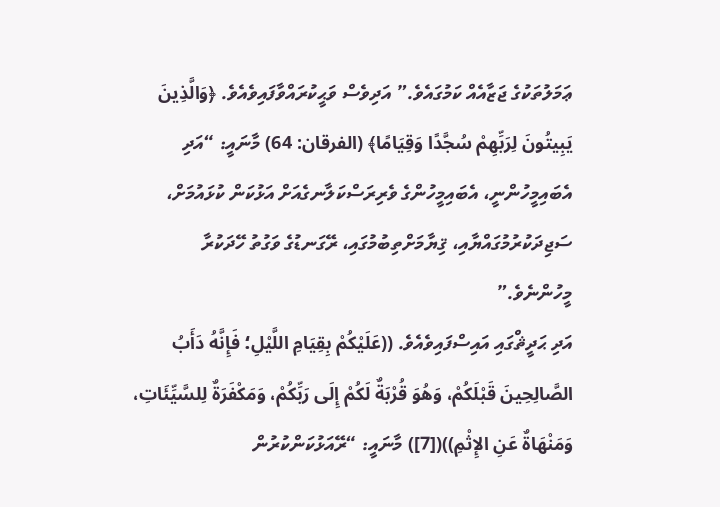ޢަމަލުތަކުގެ ޖަޒާއެއް ކަމުގައެވެ.” އަދިވެސް ވަޙީކުރައްވާފައިވެއެވެ. ﴿وَالَّذِينَ يَبِيتُونَ لِرَبِّهِمْ سُجَّدًا وَقِيَامًا﴾ (الفرقان: 64) މާނައީ: “އަދި އެބައިމީހުންނީ، އެބައިމީހުންގެ ވެރިރަސްކަލާނގެއަށް އަޅުކަން ކުޅައުމަށް، ސަޖިދަކުރުމުގައްޔާއި، ޤިޔާމަށްތިބުމުގައި، ރޭގަނޑުގެ ވަގުތު ހޭދަކުރާ މީހުންނެވެ.”
އަދި ޙަދީޘްގައި އައިސްފައިވެއެވެ. ((عَلَيْكُمْ بِقِيَامِ اللَّيْلِ؛ فَإِنَّهُ دَأَبُ الصَّالِحِينَ قَبْلَكُمْ، وَهُوَ قُرْبَةٌ لَكُمْ إِلَى رَبِّكُمْ، وَمَكْفَرَةٌ لِلسَّيِّئَاتِ، وَمَنْهَاةٌ عَنِ الإِثْمِ))([7]) މާނައީ: “ރޭއަޅުކަންކުރުން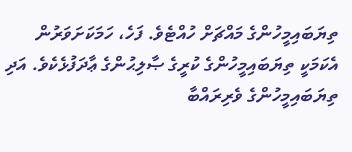ތިޔަބައިމީހުންގެ މައްޗަށް ހުއްޓެވެ. ފަހެ، ހަމަކަށަވަރުން އެކަމަކީ ތިޔަބައިމީހުންގެ ކުރީގެ ޞާލިޙުންގެ ޢާދަފުޅެކެވެ. އަދި ތިޔަބައިމީހުންގެ ވެރިރައްބާ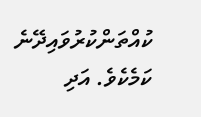ކުއްތަންކުރުވައިދޭނެ ކަމެކެވެ. އަދި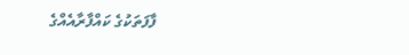ފާފަތަކުގެ ކައްފާރާއެއްގެ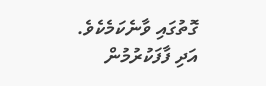ގޮތުގައި ވާނެކަމެކެވެ. އަދި ފާފަކުރުމުން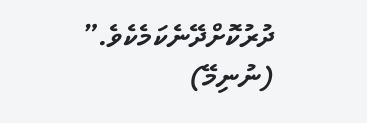ދުރުކޮށްދޭނެކަމެކެވެ.”
(ނުނިމޭ)